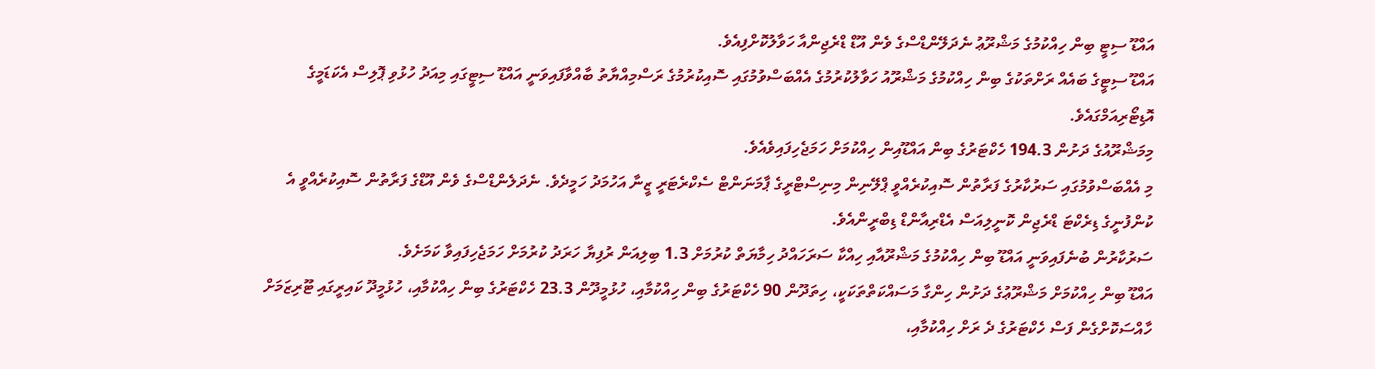އައްޑޫ ސިޓީ ބިން ހިއްކުމުގެ މަޝްރޫޢު ނެދަލޭންޑްސްގެ ވެން އޫޑް ޑްރެޖިންއާ ހަވާލުކޮށްފިއެވެ.
އައްޑޫ ސިޓީގެ ބައެއް ރަށްތަކުގެ ބިން ހިއްކުމުގެ މަޝްރޫއު ހަވާލުކުރުމުގެ އެއްބަސްވުމުގައި ސޮއިކުރުމުގެ ރަސްމިއްޔާތު ބާއްވާފައިވަނީ އައްޑޫ ސިޓީގައި މިއަދު ހުޅުވި ޕޮލިސް އެކަޑަމީގެ އޮޑިޓޯރިއަމްގައެވެ.
މިމަޝްރޫއުގެ ދަށުން 194.3 ހެކްޓަރުގެ ބިން އައްޑޫއިން ހިއްކުމަށް ހަމަޖެހިފައިވެއެވެ.
މި އެއްބަސްވުމުގައި ސަރުކާރުގެ ފަރާތުން ސޮއިކުރެއްވީ ޕްލޭނިން މިނިސްޓްރީގެ ޕާމަނަންޓް ސެކްރެޓަރީ ޒީނާ އަހުމަދު ހަމީދެވެ. ނެދަލެންޑްސްގެ ވެން އޫޑްގެ ފަރާތުން ސޮއިކުރެއްވީ އެ ކުންފުނީގެ ޑިރެކްޓަ ޑްރެޖިން ކޮނީލިއަސް އެޑްރިއާންޑް ޑިބްރީންއެވެ.
ސަރުކާރުން ބުނެފައިވަނީ އައްޑޫ ބިން ހިއްކުމުގެ މަޝްރޫއާއި ހިއްކާ ސަރަހައްދު ހިމާޔަތް ކުރުމަށް 1.3 ބިލިއަން ރުފިޔާ ހަރަދު ކުރުމަށް ހަމަޖެހިފައިވާ ކަމަށެވެ.
އައްޑޫ ބިން ހިއްކުމަށް މަޝްރޫޢުގެ ދަށުން ހިންގާ މަސައްކަތްތަކަކީ، ހިތަދޫން 90 ހެކްޓަރުގެ ބިން ހިއްކުމާއި، ހުޅުމީދޫން 23.3 ހެކްޓަރުގެ ބިން ހިއްކުމާއި، ހުޅުމީދޫ ކައިރީގައި ޓޫރިޒަމަށް ހާއްސަކޮށްގެން ފަސް ހެކްޓަރުގެ ދެ ރަށް ހިއްކުމާއި،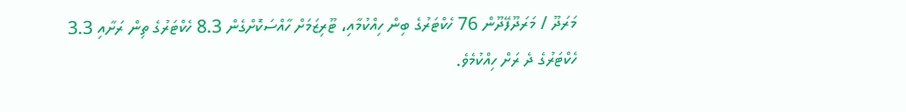މަރަދޫ / މަރަދޫފޭދޫން 76 ހެކްޓަރުގެ ބިން ހިއްކުމާއި، ޓޫރިޒަމަށް ހާއްސަކޮށްގެން 8.3 ހެކްޓަރުގެ ތިން ރަށާއި 3.3 ހެކްޓަރުގެ ދެ ރަށް ހިއްކުމެވެ.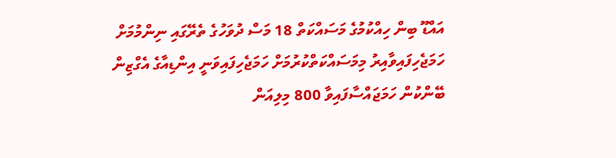އައްޑޫ ބިން ހިއްކުމުގެ މަސައްކަތް 18 މަސް ދުވަހުގެ ތެރޭގައި ނިންމުމަށް ހަމަޖެހިފައިވާއިރު މިމަސައްކަތްކުރުމަށް ހަމަޖެހިފައިވަނީ އިންޑިއާގެ އެގްޒިން ބޭންކުން ހަމަޖައްސާފައިވާ 800 މިލިއަން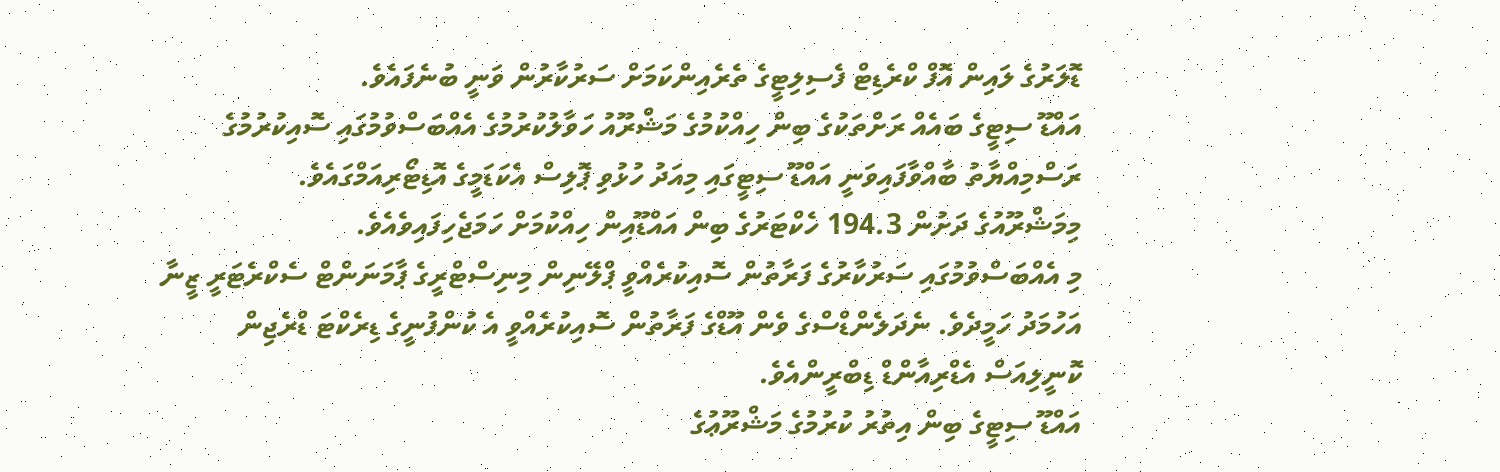ޑޮލަރުގެ ލައިން އޮފް ކްރެޑިޓް ފެސިލިޓީގެ ތެރެއިންކަމަށް ސަރުކާރުން ވަނީ ބުނެފައެވެ.
އައްޑޫ ސިޓީގެ ބައެއް ރަށްތަކުގެ ބިން ހިއްކުމުގެ މަޝްރޫއު ހަވާލުކުރުމުގެ އެއްބަސްވުމުގައި ސޮއިކުރުމުގެ ރަސްމިއްޔާތު ބާއްވާފައިވަނީ އައްޑޫ ސިޓީގައި މިއަދު ހުޅުވި ޕޮލިސް އެކަޑަމީގެ އޮޑިޓޯރިއަމްގައެވެ.
މިމަޝްރޫއުގެ ދަށުން 194.3 ހެކްޓަރުގެ ބިން އައްޑޫއިން ހިއްކުމަށް ހަމަޖެހިފައިވެއެވެ.
މި އެއްބަސްވުމުގައި ސަރުކާރުގެ ފަރާތުން ސޮއިކުރެއްވީ ޕްލޭނިން މިނިސްޓްރީގެ ޕާމަނަންޓް ސެކްރެޓަރީ ޒީނާ އަހުމަދު ހަމީދެވެ. ނެދަލެންޑްސްގެ ވެން އޫޑްގެ ފަރާތުން ސޮއިކުރެއްވީ އެ ކުންފުނީގެ ޑިރެކްޓަ ޑްރެޖިން ކޮނީލިއަސް އެޑްރިއާންޑް ޑިބްރީންއެވެ.
އައްޑޫ ސިޓީގެ ބިން އިތުރު ކުރުމުގެ މަޝްރޫޢުގެ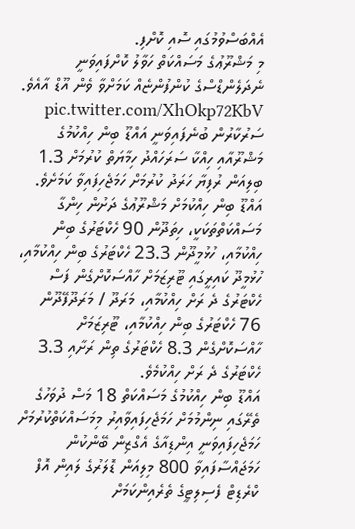އެއްބަސްވުމުގައި ސޮއި ކޮށްފި.
މި މަޝްރޫޢުގެ މަސައްކަތް ހަވާލު ކޮށްފައިވަނީ ނެދަލެންޑްސްގެ ކުންފުންޏެއް ކަމަށްވާ ވެން އޫޑް އާއެވެ. pic.twitter.com/XhOkp72KbV
ސަރުކާރުން ބުނެފައިވަނީ އައްޑޫ ބިން ހިއްކުމުގެ މަޝްރޫއާއި ހިއްކާ ސަރަހައްދު ހިމާޔަތް ކުރުމަށް 1.3 ބިލިއަން ރުފިޔާ ހަރަދު ކުރުމަށް ހަމަޖެހިފައިވާ ކަމަށެވެ.
އައްޑޫ ބިން ހިއްކުމަށް މަޝްރޫޢުގެ ދަށުން ހިންގާ މަސައްކަތްތަކަކީ، ހިތަދޫން 90 ހެކްޓަރުގެ ބިން ހިއްކުމާއި، ހުޅުމީދޫން 23.3 ހެކްޓަރުގެ ބިން ހިއްކުމާއި، ހުޅުމީދޫ ކައިރީގައި ޓޫރިޒަމަށް ހާއްސަކޮށްގެން ފަސް ހެކްޓަރުގެ ދެ ރަށް ހިއްކުމާއި، މަރަދޫ / މަރަދޫފޭދޫން 76 ހެކްޓަރުގެ ބިން ހިއްކުމާއި، ޓޫރިޒަމަށް ހާއްސަކޮށްގެން 8.3 ހެކްޓަރުގެ ތިން ރަށާއި 3.3 ހެކްޓަރުގެ ދެ ރަށް ހިއްކުމެވެ.
އައްޑޫ ބިން ހިއްކުމުގެ މަސައްކަތް 18 މަސް ދުވަހުގެ ތެރޭގައި ނިންމުމަށް ހަމަޖެހިފައިވާއިރު މިމަސައްކަތްކުރުމަށް ހަމަޖެހިފައިވަނީ އިންޑިއާގެ އެގްޒިން ބޭންކުން ހަމަޖައްސާފައިވާ 800 މިލިއަން ޑޮލަރުގެ ލައިން އޮފް ކްރެޑިޓް ފެސިލިޓީގެ ތެރެއިންކަމަށް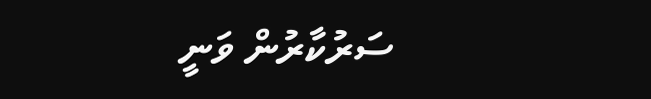ސަރުކާރުން ވަނީ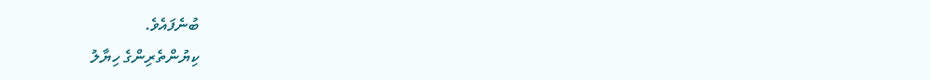ބުނެފައެވެ.
ކިޔުންތެރިންގެ ހިޔާލު